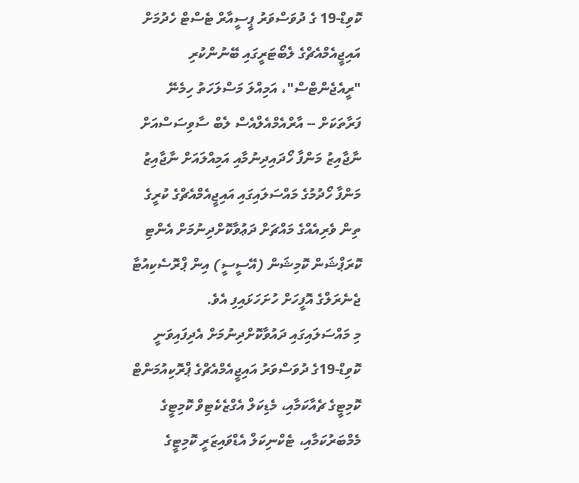ކޮވިޑް-19 ގެ ދުވަސްވަރު ޕީސީއާރް ޓެސްޓް ހެދުމަށް އައިޖީއެމްއެޗްގެ ލެބޯޓަރީގައި ބޭނުންކުރި "ރީއެޖެންޓްސް"، އަމިއްލަ މަސްލަހަތު ހިމެނޭ ފަރާތަކަށް -- އާރްއެމްއެލްއެސް ލެބް ސާވިސަސްއަށް ނާޖާއިޒު މަންފާ ހޯދައިދިނުމާއި އަމިއްލައަށް ނާޖާއިޒު މަންފާ ހޯދުމުގެ މައްސަލައިގައި އައިޖީއެމްއެޗްގެ ކުރީގެ ތިން ވެރިއެއްގެ މައްޗަށް ދަޢުވާކޮށްދިނުމަށް އެންޓި ކޮރަޕްޝަން ކޮމިޝަން (އޭސީސީ) އިން ޕްރޮސެކިއުޓާ ޖެނެރަލްގެ އޮފީހަށް ހުށަހަޅައިފި އެވެ.
މި މައްސަލައިގައި ދައުވާކޮށްދިނުމަށް އެދިފައިވަނީ ކޮވިޑް-19ގެ ދުވަސްވަރު އައިޖީއެމްއެޗްގެ ޕްރޮކިއުމަންޓް ކޮމިޓީގެ ޗެއާކަމާއި، މެޑިކަލް އެގްޒެކެޓިވް ކޮމިޓީގެ މެމްބަރުކަމާއި، ޓެކްނިކަލް އެޑްވައިޒަރީ ކޮމިޓީގެ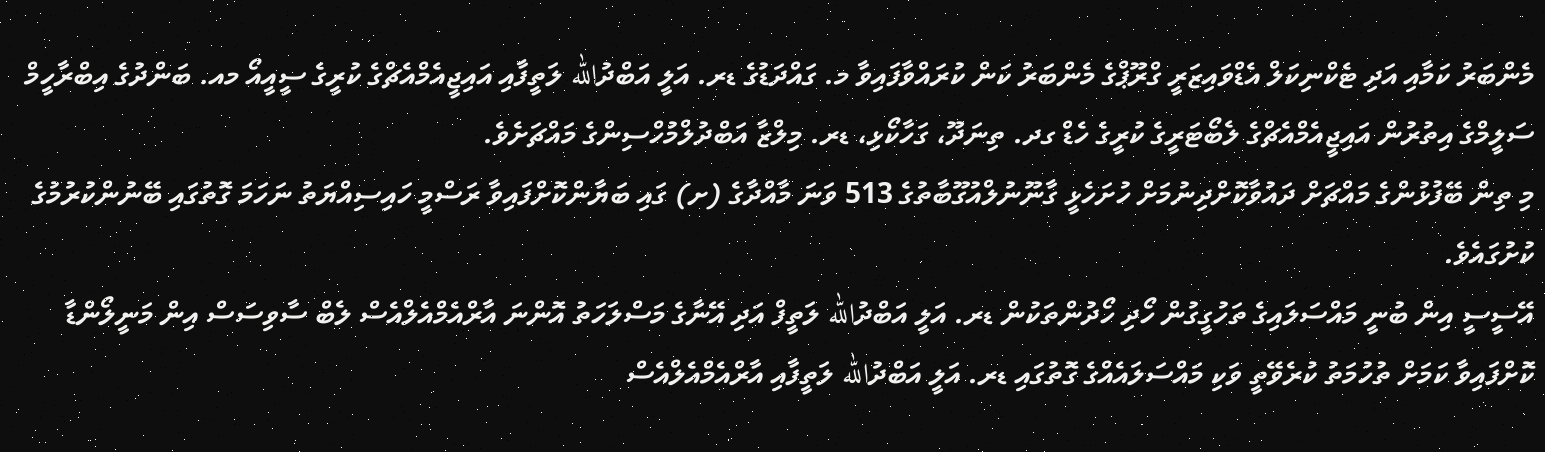މެންބަރު ކަމާއި އަދި ޓެކްނިކަލް އެޑްވައިޒަރީ ގްރޫޕްގެ މެންބަރު ކަން ކުރައްވާފައިވާ މ. ގައްދަޑުގެ ޑރ. އަލީ އަބްދުالله ލަތީފާއި އައިޖީއެމްއެޗްގެ ކުރީގެ ސީއީއޯ މއ. ބަންދުގެ އިބްރާހީމް ސަލީމްގެ އިތުރުން އައިޖީއެމްއެޗްގެ ލެބޯޓަރީގެ ކުރީގެ ހެޑް ގދ. ތިނަދޫ، ގަހާކޯޅި، ޑރ. މިލްޒާ އަބްދުލްމުހްސިންގެ މައްޗަށެވެ.
މި ތިން ބޭފުޅުންގެ މައްޗަށް ދައުވާކޮށްދިނުމަށް ހުށަހެޅީ ގާނޫނުލްއުގޫބާތުގެ 513 ވަނަ މާއްދާގެ (ށ) ގައި ބަޔާންކޮށްފައިވާ ރަސްމީ ހައިސިއްޔަތު ނަހަމަ ގޮތުގައި ބޭނުންކުރުމުގެ ކުށުގައެވެ.
އޭސީސީ އިން ބުނީ މައްސަލައިގެ ތަހުގީގުން ހޯދި ހޯދުންތަކުން ޑރ. އަލީ އަބްދުالله ލަތީފް އަދި އޭނާގެ މަސްލަހަތު އޮންނަ އާރްއެމްއެލްއެސް ލެބް ސާވިސަސް އިން މަނީލޯންޑާ ކޮށްފައިވާ ކަމަށް ތުހުމަތު ކުރެވޭތީ ވަކި މައްސަލައެއްގެ ގޮތުގައި ޑރ. އަލީ އަބްދުالله ލަތީފާއި އާރްއެމްއެލްއެސް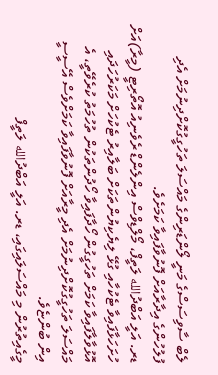ލެބް ސާވިސަސްގެ މަނީ ލޯންޑަރިންގެ މައްސަލަ ތަހުގީގުކޮށްދިނުމަށް އެދި ފުލުހުންގެ އިދާރާއަށް ފޮނުވާފައިވާ ކަމަށެވެ.
ޑރ. އަލީ އަބްދުالله ލަތީފް، މޯލްޑިވްސް އިންލެންޑް ރެވެނިއު އޮތޯރިޓީ (މީރާ)އަށް ހުށަހަޅާފައިވާ ޓެކުހާއި ގުޅޭ ލިޔެކިޔުންތަކަށް ބަލާއިރު ޓެކުހަށް މަކަރުހަދައި އޮޅުވާލާފައިވާ ކަމަށް ތަހުގީގުން ހޯދާފައިވާ ހޯދުންތަކުން ތުހުމަތު ކުރެވޭތީ، އެ މައްސަލަ ތަހުގީގުކޮށްދިނުމަށް އެދި މީރާއަށް ފޮނުވާފައިވާ ކަމަށްވެސް އޭސީސީ އިން ބުންޏެވެ.
މީގެއިތުރުން މި މައްސަލައިގައި، ޑރ. އަލީ އަބްދުالله ލަތީފް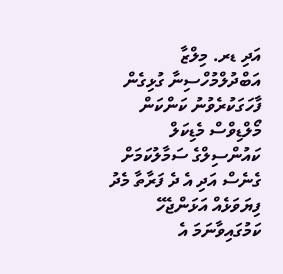އަދި ޑރ. މިލްޒާ އަބްދުލްމުހްސިނާ ގުޅިގެން ފާހަގަކުރެވުނު ކަންކަން މޯލްޑިވްސް މެޑިކަލް ކައުންސިލްގެ ސަމާލުކަމަށް ގެނެސް އަދި އެ ދެ ފަރާތާ މެދު ފިޔަވަޅެއް އަޅަންޖެހޭ ކަމުގައިވާނަމަ އެ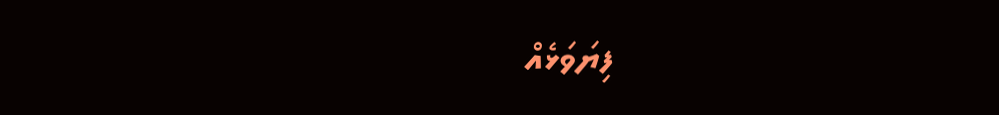ފިޔަވަޅެއް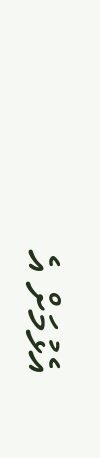އެޅުމަށް އެ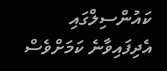ކައުންސިލްގައި އެދިފައިވާނެ ކަމަށްވެސް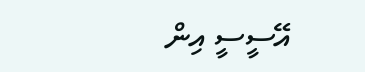އޭސީސީ އިން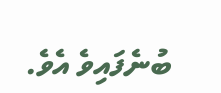ބުނެފައިވެ އެވެ.